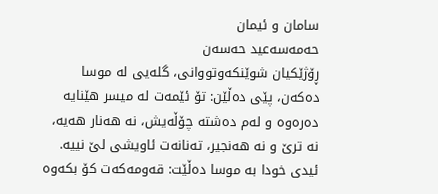سامان و ئیمان
حەمەسەعید حەسەن
ڕۆژێکیان شوێنکەوتووانی، گلەیی لە موسا دەکەن، پێی دەڵێن: تۆ ئێمەت لە میسر هێنایە دەرەوە و لەم دەشتە چۆڵەیش، نە هەنار هەیە، نە ترێ و نە هەنجیر، تەنانەت ئاویشی لێ نییە. ئیدی خودا بە موسا دەڵێت: قەومەکەت کۆ بکەوە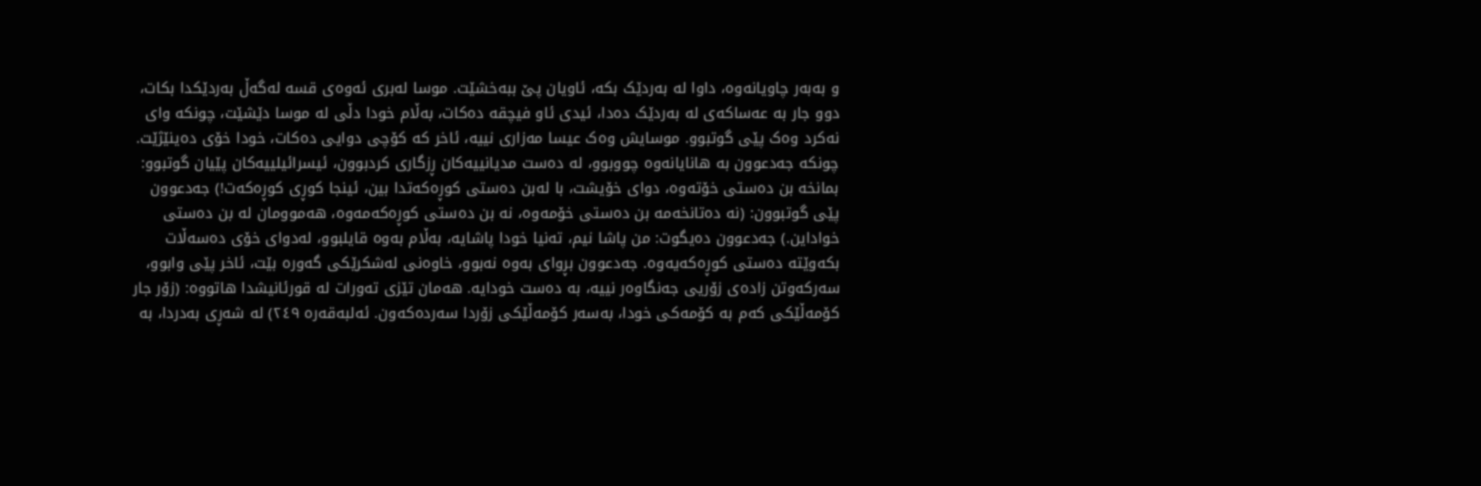و بەبەر چاویانەوە، داوا لە بەردێک بکە، ئاویان پێ ببەخشێت. موسا لەبری ئەوەی قسە لەگەڵ بەردێکدا بکات، دوو جار بە عەساکەی لە بەردێک دەدا، ئیدی ئاو فیچقە دەکات، بەڵام خودا دڵی لە موسا دێشێت، چونکە وای نەکرد وەک پێی گوتبوو. موسایش وەک عیسا مەزاری نییە، ئاخر کە کۆچی دوایی دەکات، خودا خۆی دەینێژێت.
چونکە جەدعوون بە هانایانەوە چووبوو، لە دەست مدیانییەکان ڕزگاری کردبوون، ئیسرائیلییەکان پێیان گوتبوو: بمانخە بن دەستی خۆتەوە، دوای خۆیشت، با لەبن دەستی کوڕەکەتدا بین، ئینجا کوڕی کوڕەکەت!) جەدعوون پێی گوتبوون: (نە دەتانخەمە بن دەستی خۆمەوە، نە بن دەستی کوڕەکەمەوە، هەموومان لە بن دەستی خواداین.) جەدعوون دەیگوت: من پاشا نیم، تەنیا خودا پاشایە، بەڵام بەوە قایلبوو، لەدوای خۆی دەسەڵات بکەوێتە دەستی کوڕەکەیەوە. جەدعوون بڕوای بەوە نەبوو، خاوەنی لەشکرێکی گەورە بێت، ئاخر پێی وابوو، سەرکەوتن زادەی زۆریی جەنگاوەر نییە، بە دەست خودایە. هەمان تێزی تەورات لە قورئانیشدا هاتووە: (زۆر جار کۆمەڵێکی کەم بە کۆمەکی خودا، بەسەر کۆمەڵێکی زۆردا سەردەکەون. ئەلبەقەرە ٢٤٩) لە شەڕی بەدردا، بە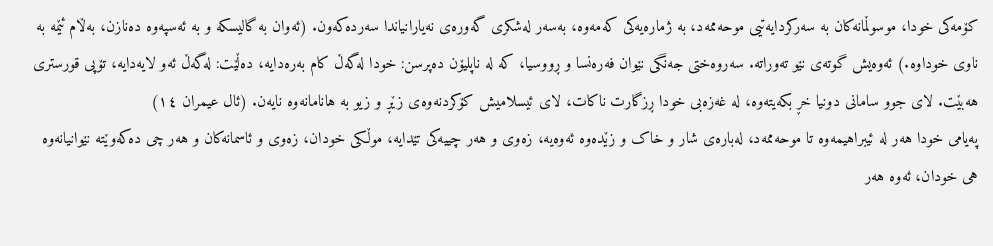کۆمەکی خودا، موسوڵمانەکان بە سەرکردایەتیی موحەممەد، بە ژمارەیەکی کەمەوە، بەسەر لەشکری گەورەی نەیارانیاندا سەردەکەون. (ئەوان بە گالیسکە و بە ئەسپەوە دەنازن، بەڵام ئێمە بە ناوی خوداوە.) ئەوەیش گوتەی نێو تەوراتە. سەروەختی جەنگی نێوان فەرەنسا و ڕووسیا، کە لە ناپلیۆن دەپرسن: خودا لەگەڵ کام بەرەدایە، دەڵێت: لەگەڵ ئەو لایەدایە، تۆپی قورستری هەبێت. لای جوو سامانی دونیا خڕ بکەیتەوە، لە غەزەبی خودا ڕزگارت ناکات، لای ئیسلامیش کۆکردنەوەی زێڕ و زیو بە هانامانەوە نایەن. (ئال عیمران ١٤)
پەیامی خودا هەر لە ئیبراهیمەوە تا موحەممەد، لەبارەی شار و خاک و زێدەوە ئەوەیە، زەوی و هەر چییەکی تێدایە، موڵکی خودان، زەوی و ئاسمانەکان و هەر چی دەکەوێتە نێوانیانەوە هی خودان، ئەوە هەر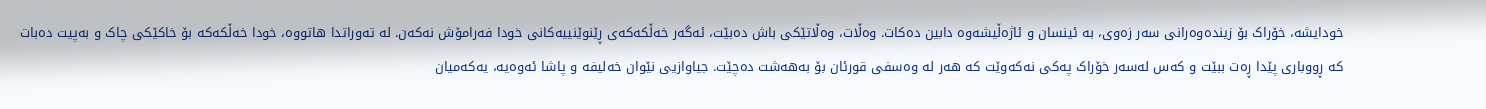خودایشە، خۆراک بۆ زیندەوەرانی سەر زەوی، بە ئینسان و ئاژەڵیشەوە دابین دەکات. وەڵات، وەڵاتێکی باش دەبێت، ئەگەر خەڵکەکەی ڕێنوێنییەکانی خودا فەرامۆش نەکەن. لە تەوراتدا هاتووە، خودا خەڵکەکە بۆ خاکێکی چاک و بەپیت دەبات کە ڕووباری پێدا ڕەت ببێت و کەس لەسەر خۆراک پەکی نەکەوێت کە هەر لە وەسفی قورئان بۆ بەهەشت دەچێت. جیاوازیی نێوان خەلیفە و پاشا ئەوەیە، یەکەمیان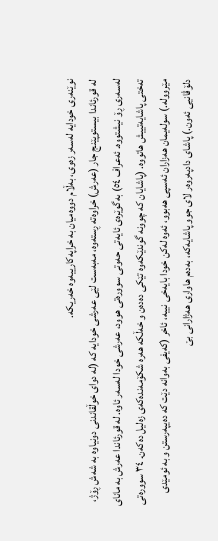نوێنەری خودایە لەسەر زەوی، بەڵام دووەمیان بە خراپەکارییەوە خەریکە.
لە قورئاندا بیستوپێنج جار (عەرش) خراوەتە ڕستەوە، مەبەست لێی عەرشی خودایە کە (لە دوای خوڵقاندنی دونیاوە بە شەش ڕۆژ، لەسەری ڕۆ نیشتووە. ئەعراف ٥٤) بەگوێرەی ئایەتی حەوتی سوورەتی هوود، عەرشی خودا لەسەر ئاوە. لە قورئاندا عەرش بە مانای تەختی پاشایەتییش هاتووە. (پاشایان کە چوونە گوندێکەوە تێکی دەدەن و خەڵکە هەرە شکۆمەندەکەی زەلیل دەکەن. ٣٤ سوورەتی مێروولە.) سولەیمان هەزاران ئەسپی هەبوو، ئەوە لەکن خودا بایەخی نییە، ئاخر (کەیفی بەوانە دێت کە دەیپەرستن و بە ئومێدی دلۆڤانیی ئەون.) پاشای دادپەروەر لای جوو پاشایەکە، بەدەم هاواری هەژارانی بێ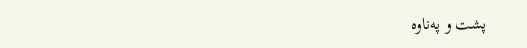پشت و پەناوە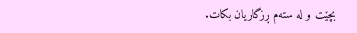بچێت و لە ستەم ڕزگاریان بکات.